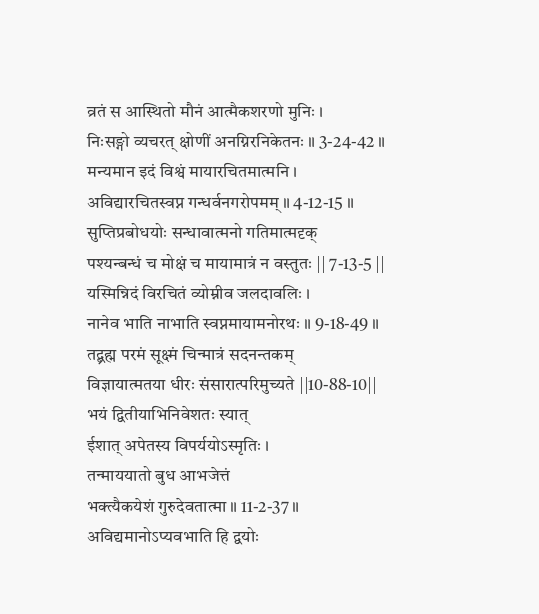व्रतं स आस्थितो मौनं आत्मैकशरणो मुनिः ।
निःसङ्गो व्यचरत् क्षोणीं अनग्निरनिकेतनः ॥ 3-24-42 ॥
मन्यमान इदं विश्वं मायारचितमात्मनि ।
अविद्यारचितस्वप्न गन्धर्वनगरोपमम् ॥ 4-12-15 ॥
सुप्तिप्रबोधयोः सन्धावात्मनो गतिमात्मदृक्
पश्यन्बन्धं च मोक्षं च मायामात्रं न वस्तुतः || 7-13-5 ||
यस्मिन्निदं विरचितं व्योम्नीव जलदावलिः ।
नानेव भाति नाभाति स्वप्नमायामनोरथः ॥ 9-18-49 ॥
तद्ब्रह्म परमं सूक्ष्मं चिन्मात्रं सदनन्तकम्
विज्ञायात्मतया धीरः संसारात्परिमुच्यते ||10-88-10||
भयं द्वितीयाभिनिवेशतः स्यात्
ईशात् अपेतस्य विपर्ययोऽस्मृतिः ।
तन्माययातो बुध आभजेत्तं
भक्त्यैकयेशं गुरुदेवतात्मा ॥ 11-2-37 ॥
अविद्यमानोऽप्यवभाति हि द्वयोः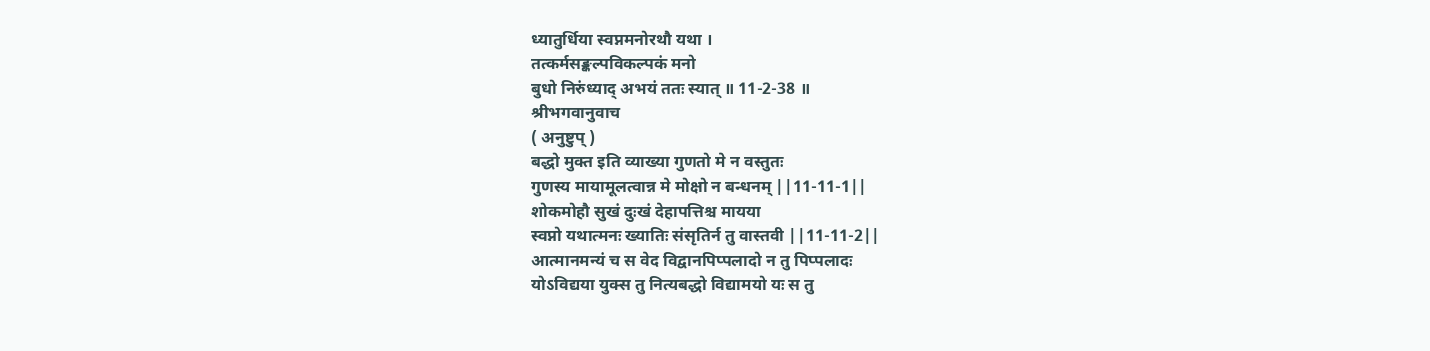ध्यातुर्धिया स्वप्नमनोरथौ यथा ।
तत्कर्मसङ्कल्पविकल्पकं मनो
बुधो निरुंध्याद् अभयं ततः स्यात् ॥ 11-2-38 ॥
श्रीभगवानुवाच
( अनुष्टुप् )
बद्धो मुक्त इति व्याख्या गुणतो मे न वस्तुतः
गुणस्य मायामूलत्वान्न मे मोक्षो न बन्धनम् ||11-11-1||
शोकमोहौ सुखं दुःखं देहापत्तिश्च मायया
स्वप्नो यथात्मनः ख्यातिः संसृतिर्न तु वास्तवी ||11-11-2||
आत्मानमन्यं च स वेद विद्वानपिप्पलादो न तु पिप्पलादः
योऽविद्यया युक्स तु नित्यबद्धो विद्यामयो यः स तु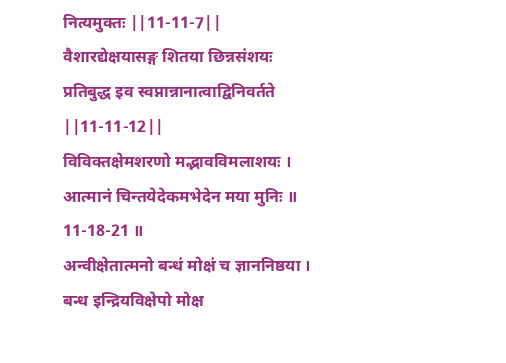नित्यमुक्तः ||11-11-7||
वैशारद्येक्षयासङ्ग शितया छिन्नसंशयः
प्रतिबुद्ध इव स्वप्नान्नानात्वाद्विनिवर्तते ||11-11-12||
विविक्तक्षेमशरणो मद्भावविमलाशयः ।
आत्मानं चिन्तयेदेकमभेदेन मया मुनिः ॥ 11-18-21 ॥
अन्वीक्षेतात्मनो बन्धं मोक्षं च ज्ञाननिष्ठया ।
बन्ध इन्द्रियविक्षेपो मोक्ष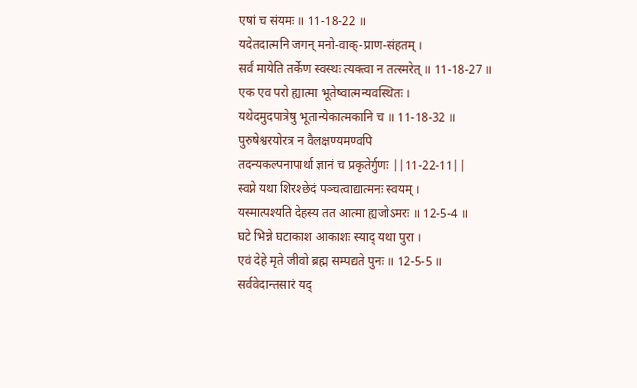एषां च संयमः ॥ 11-18-22 ॥
यदेतदात्मनि जगन् मनो-वाक्-प्राण-संहतम् ।
सर्वं मायेति तर्केण स्वस्थः त्यक्त्वा न तत्स्मरेत् ॥ 11-18-27 ॥
एक एव परो ह्यात्मा भूतेष्वात्मन्यवस्थितः ।
यथेदमुदपात्रेषु भूतान्येकात्मकानि च ॥ 11-18-32 ॥
पुरुषेश्वरयोरत्र न वैलक्षण्यमण्वपि
तदन्यकल्पनापार्था ज्ञानं च प्रकृतेर्गुणः ||11-22-11||
स्वप्ने यथा शिरश्छेदं पञ्चत्वाद्यात्मनः स्वयम् ।
यस्मात्पश्यति देहस्य तत आत्मा ह्यजोऽमरः ॥ 12-5-4 ॥
घटे भिन्ने घटाकाश आकाशः स्याद् यथा पुरा ।
एवं देहे मृते जीवो ब्रह्म सम्पद्यते पुनः ॥ 12-5-5 ॥
सर्ववेदान्तसारं यद्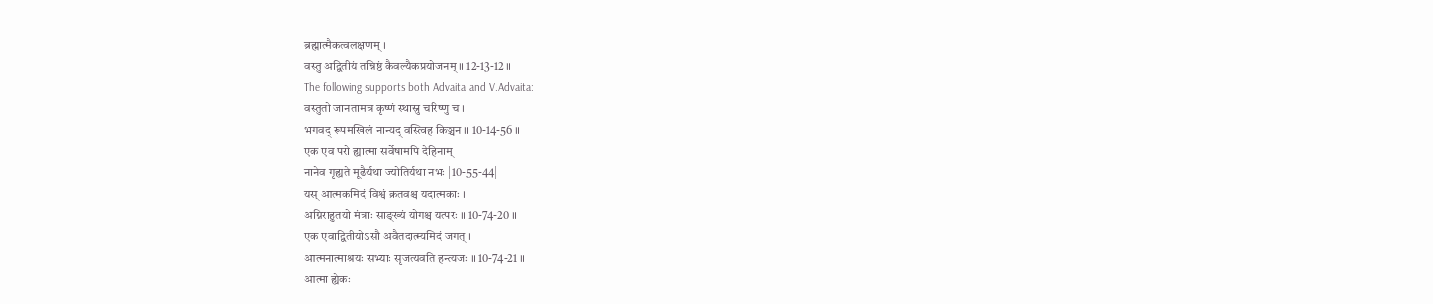ब्रह्मात्मैकत्वलक्षणम् ।
वस्तु अद्वितीयं तन्निष्ठं कैवल्यैकप्रयोजनम् ॥ 12-13-12 ॥
The following supports both Advaita and V.Advaita:
वस्तुतो जानतामत्र कृष्णं स्थास्नु चरिष्णु च ।
भगवद् रूपमखिलं नान्यद् वस्त्विह किञ्चन ॥ 10-14-56 ॥
एक एव परो ह्यात्मा सर्वेषामपि देहिनाम्
नानेव गृह्यते मूढैर्यथा ज्योतिर्यथा नभः |10-55-44|
यस् आत्मकमिदं विश्वं क्रतवश्च यदात्मकाः ।
अग्निराहुतयो मंत्राः साङ्ख्यं योगश्च यत्परः ॥ 10-74-20 ॥
एक एवाद्वितीयोऽसौ अवैतदात्म्यमिदं जगत् ।
आत्मनात्माश्रयः सभ्याः सृजत्यवति हन्त्यजः ॥ 10-74-21 ॥
आत्मा ह्येकः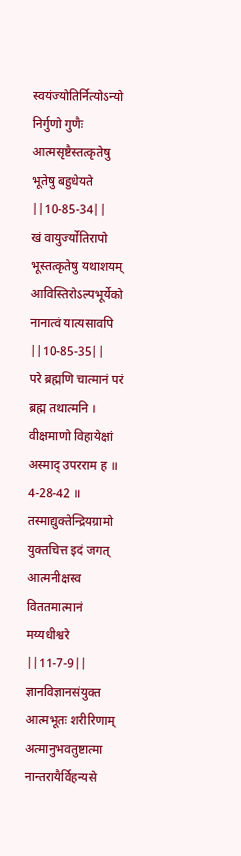स्वयंज्योतिर्नित्योऽन्यो निर्गुणो गुणैः
आत्मसृष्टैस्तत्कृतेषु भूतेषु बहुधेयते ||10-85-34||
खं वायुर्ज्योतिरापो भूस्तत्कृतेषु यथाशयम्
आविस्तिरोऽल्पभूर्येको नानात्वं यात्यसावपि ||10-85-35||
परे ब्रह्मणि चात्मानं परं ब्रह्म तथात्मनि ।
वीक्षमाणो विहायेक्षां अस्माद् उपरराम ह ॥ 4-28-42 ॥
तस्माद्युक्तेन्द्रियग्रामो युक्तचित्त इदं जगत्
आत्मनीक्षस्व विततमात्मानं मय्यधीश्वरे ||11-7-9||
ज्ञानविज्ञानसंयुक्त आत्मभूतः शरीरिणाम्
अत्मानुभवतुष्टात्मा नान्तरायैर्विहन्यसे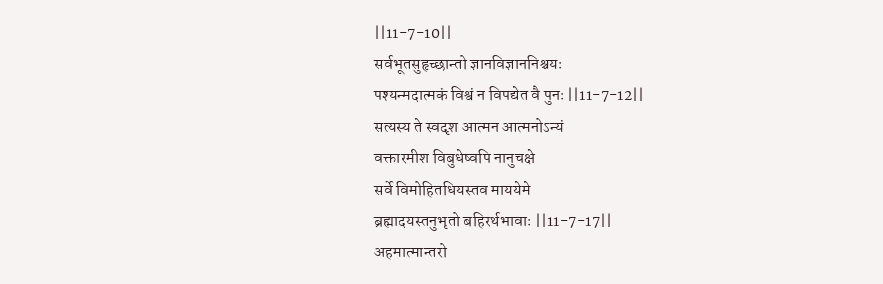||11-7-10||
सर्वभूतसुहृच्छान्तो ज्ञानविज्ञाननिश्चयः
पश्यन्मदात्मकं विश्वं न विपद्येत वै पुनः ||11-7-12||
सत्यस्य ते स्वदृश आत्मन आत्मनोऽन्यं
वक्तारमीश विबुधेष्वपि नानुचक्षे
सर्वे विमोहितधियस्तव माययेमे
ब्रह्मादयस्तनुभृतो बहिरर्थभावाः ||11-7-17||
अहमात्मान्तरो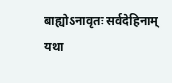बाह्योऽनावृतः सर्वदेहिनाम्
यथा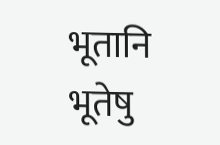भूतानि भूतेषु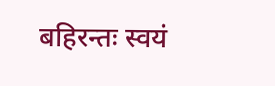बहिरन्तः स्वयं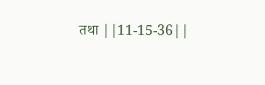तथा ||11-15-36||